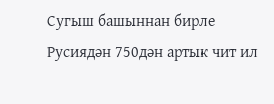Сугыш башыннан бирле Русиядән 750дән артык чит ил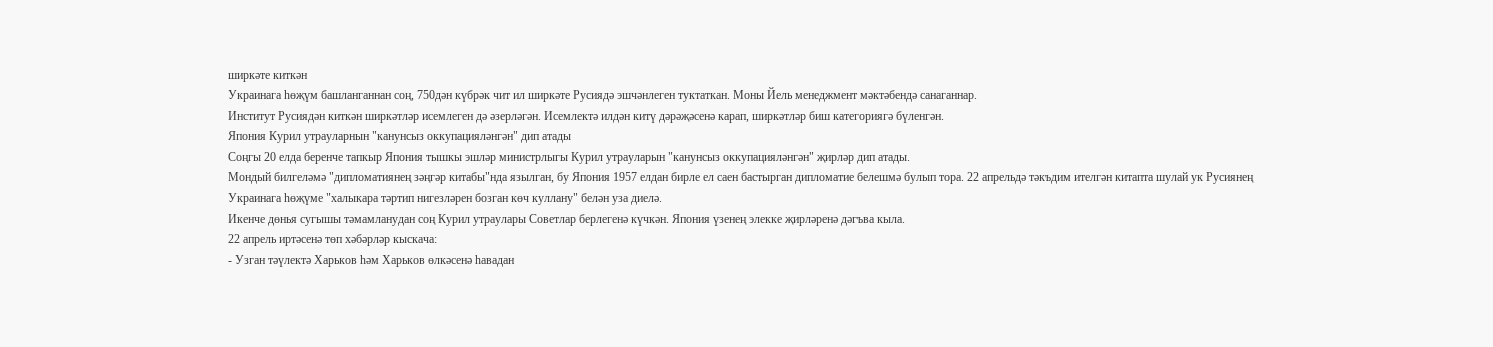ширкәте киткән
Украинага һөҗүм башланганнан соң, 750дән күбрәк чит ил ширкәте Русиядә эшчәнлеген туктаткан. Моны Йель менеджмент мәктәбендә санаганнар.
Институт Русиядән киткән ширкәтләр исемлеген дә әзерләгән. Исемлектә илдән китү дәрәҗәсенә карап, ширкәтләр биш категориягә бүленгән.
Япония Курил утрауларнын "канунсыз оккупацияләнгән" дип атады
Соңгы 20 елда беренче тапкыр Япония тышкы эшләр министрлыгы Курил утрауларын "канунсыз оккупацияләнгән" җирләр дип атады.
Мондый билгеләмә "дипломатиянең зәңгәр китабы"нда язылган, бу Япония 1957 елдан бирле ел саен бастырган дипломатие белешмә булып тора. 22 апрельдә тәкъдим ителгән китапта шулай ук Русиянең Украинага һөҗүме "халыкара тәртип нигезләрен бозган көч куллану" белән уза диелә.
Икенче дөнья сугышы тәмамланудан соң Курил утраулары Советлар берлегенә күчкән. Япония үзенең элекке җирләренә дәгъва кыла.
22 апрель иртәсенә төп хәбәрләр кыскача:
- Узган тәүлектә Харьков һәм Харьков өлкәсенә һавадан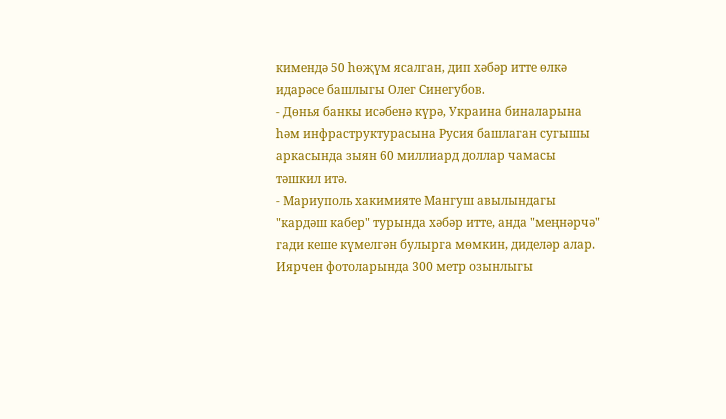кимендә 50 һөҗүм ясалган, дип хәбәр итте өлкә идарәсе башлыгы Олег Синегубов.
- Дөнья банкы исәбенә күрә, Украина биналарына һәм инфраструктурасына Русия башлаган сугышы аркасында зыян 60 миллиард доллар чамасы тәшкил итә.
- Мариуполь хакимияте Мангуш авылындагы "кардәш кабер" турында хәбәр итте, анда "меңнәрчә" гади кеше күмелгән булырга мөмкин, диделәр алар. Иярчен фотоларында 300 метр озынлыгы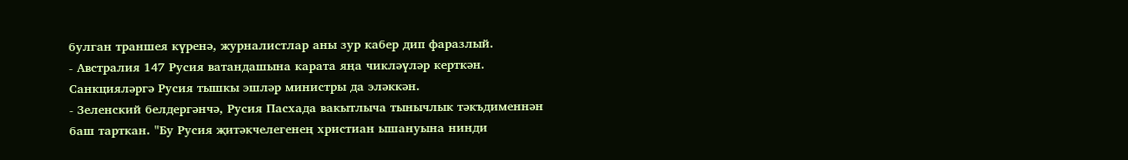булган траншея күренә, журналистлар аны зур кабер дип фаразлый.
- Австралия 147 Русия ватандашына карата яңа чикләүләр керткән. Санкцияләргә Русия тышкы эшләр министры да эләккән.
- Зеленский белдергәнчә, Русия Пасхада вакытлыча тынычлык тәкъдименнән баш тарткан. "Бу Русия җитәкчелегенең христиан ышануына нинди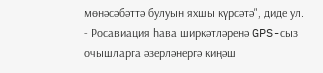мөнәсәбәттә булуын яхшы күрсәтә", диде ул.
- Росавиация һава ширкәтләренә GPS-сыз очышларга әзерләнергә киңәш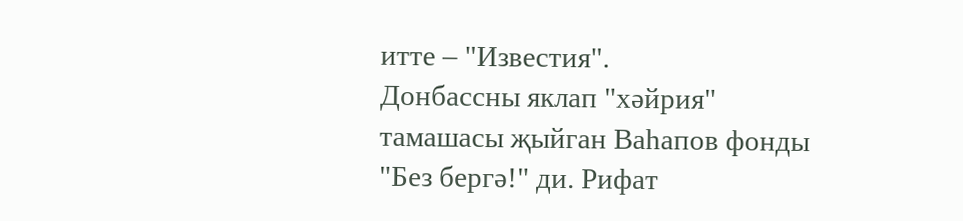итте – "Известия".
Донбассны яклап "хәйрия" тамашасы җыйган Ваһапов фонды "Без бергә!" ди. Рифат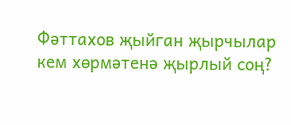Фәттахов җыйган җырчылар кем хөрмәтенә җырлый соң?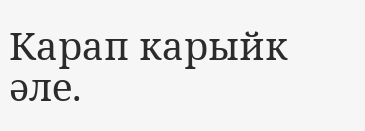Карап карыйк әле.